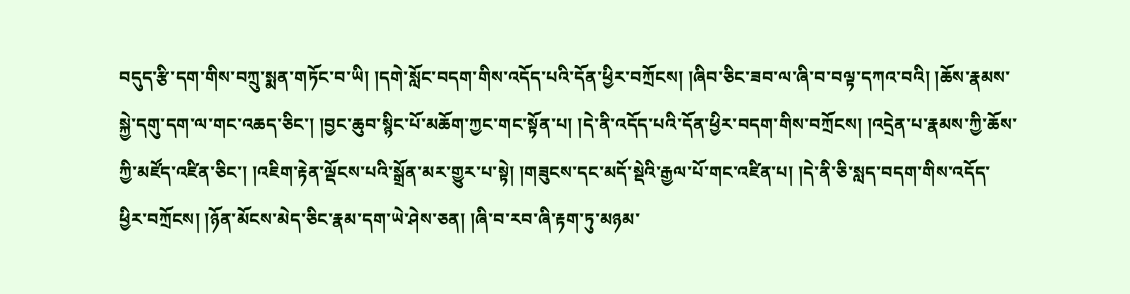བདུད་རྩི་དག་གིས་བཀྲུ་སྨན་གཏོང་བ་ཡི། །དགེ་སློང་བདག་གིས་འདོད་པའི་དོན་ཕྱིར་བཀྲོངས། །ཞིབ་ཅིང་ཟབ་ལ་ཞི་བ་བལྟ་དཀའ་བའི། །ཆོས་རྣམས་སྐྱེ་དགུ་དག་ལ་གང་འཆད་ཅིང་། །བྱང་ཆུབ་སྙིང་པོ་མཆོག་ཀྱང་གང་སྟོན་པ། །དེ་ནི་འདོད་པའི་དོན་ཕྱིར་བདག་གིས་བཀྲོངས། །འདྲེན་པ་རྣམས་ཀྱི་ཆོས་ཀྱི་མཛོད་འཛིན་ཅིང་། །འཇིག་རྟེན་ལྡོངས་པའི་སྒྲོན་མར་གྱུར་པ་སྟེ། །གཟུངས་དང་མདོ་སྡེའི་རྒྱལ་པོ་གང་འཛིན་པ། །དེ་ནི་ཅི་སླད་བདག་གིས་འདོད་ཕྱིར་བཀྲོངས། །ཉོན་མོངས་མེད་ཅིང་རྣམ་དག་ཡེ་ཤེས་ཅན། །ཞི་བ་རབ་ཞི་རྟག་ཏུ་མཉམ་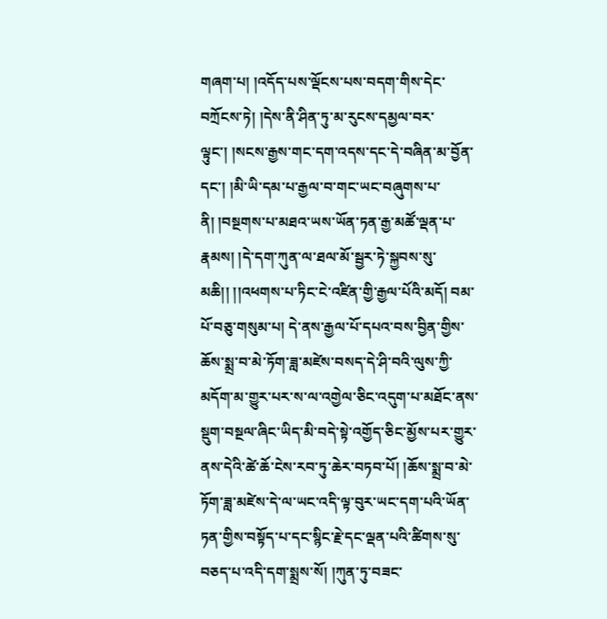གཞག་པ། །འདོད་པས་ལྡོངས་པས་བདག་གིས་དེང་བཀྲོངས་ཏེ། །དེས་ནི་ཤིན་ཏུ་མ་རུངས་དམྱལ་བར་ལྟུང་། །སངས་རྒྱས་གང་དག་འདས་དང་དེ་བཞིན་མ་བྱོན་དང་། །མི་ཡི་དམ་པ་རྒྱལ་བ་གང་ཡང་བཞུགས་པ་ནི། །བསྔགས་པ་མཐའ་ཡས་ཡོན་ཏན་རྒྱ་མཚོ་ལྡན་པ་རྣམས། །དེ་དག་ཀུན་ལ་ཐལ་མོ་སྦྱར་ཏེ་སྐྱབས་སུ་མཆི།། །།འཕགས་པ་ཏིང་ངེ་འཛིན་གྱི་རྒྱལ་པོའི་མདོ། བམ་པོ་བཅུ་གསུམ་པ། དེ་ནས་རྒྱལ་པོ་དཔའ་བས་བྱིན་གྱིས་ཆོས་སྨྲ་བ་མེ་ཏོག་ཟླ་མཛེས་བསད་དེ་ཤི་བའི་ལུས་ཀྱི་མདོག་མ་གྱུར་པར་ས་ལ་འགྱེལ་ཅིང་འདུག་པ་མཐོང་ནས་སྡུག་བསྔལ་ཞིང་ཡིད་མི་བདེ་སྟེ་འགྱོད་ཅིང་མྱོས་པར་གྱུར་ནས་དེའི་ཚེ་ཆོ་ངེས་རབ་ཏུ་ཆེར་བཏབ་པོ། །ཆོས་སྨྲ་བ་མེ་ཏོག་ཟླ་མཛེས་དེ་ལ་ཡང་འདི་ལྟ་བུར་ཡང་དག་པའི་ཡོན་ཏན་གྱིས་བསྟོད་པ་དང་སྙིང་རྗེ་དང་ལྡན་པའི་ཚིགས་སུ་བཅད་པ་འདི་དག་སྨྲས་སོ། །ཀུན་ཏུ་བཟང་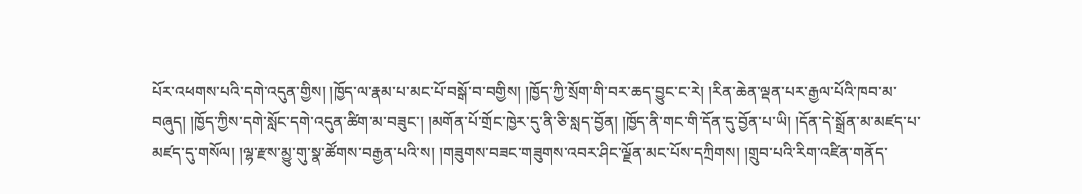པོར་འཕགས་པའི་དགེ་འདུན་གྱིས། །ཁྱོད་ལ་རྣམ་པ་མང་པོ་བསྒོ་བ་བགྱིས། །ཁྱོད་ཀྱི་སྲོག་གི་བར་ཆད་བྱུང་ང་རེ། །རིན་ཆེན་ལྡན་པར་རྒྱལ་པོའི་ཁབ་མ་བཞུད། །ཁྱོད་ཀྱིས་དགེ་སློང་དགེ་འདུན་ཚིག་མ་བཟུང་། །མགོན་པོ་གྲོང་ཁྱེར་དུ་ནི་ཅི་སླད་བྱོན། །ཁྱོད་ནི་གང་གི་དོན་དུ་བྱོན་པ་ཡི། །དོན་དེ་སྒྲོན་མ་མཛད་པ་མཛད་དུ་གསོལ། །ལྷ་རྫས་མྱུ་གུ་སྣ་ཚོགས་བརྒྱན་པའི་ས། །གཟུགས་བཟང་གཟུགས་འབར་ཤིང་ལྗོན་མང་པོས་དཀྲིགས། །གྲུབ་པའི་རིག་འཛིན་གནོད་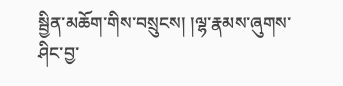སྦྱིན་མཆོག་གིས་བསྲུངས། །ལྷ་རྣམས་ཞུགས་ཤིང་བྱ་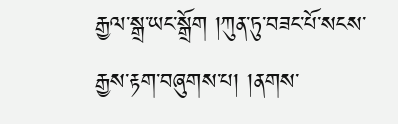རྒྱལ་སྒྲ་ཡང་སྒྲོག །ཀུན་ཏུ་བཟང་པོ་སངས་རྒྱས་རྟག་བཞུགས་པ། །ནགས་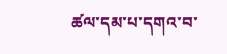ཚལ་དམ་པ་དགའ་བ་